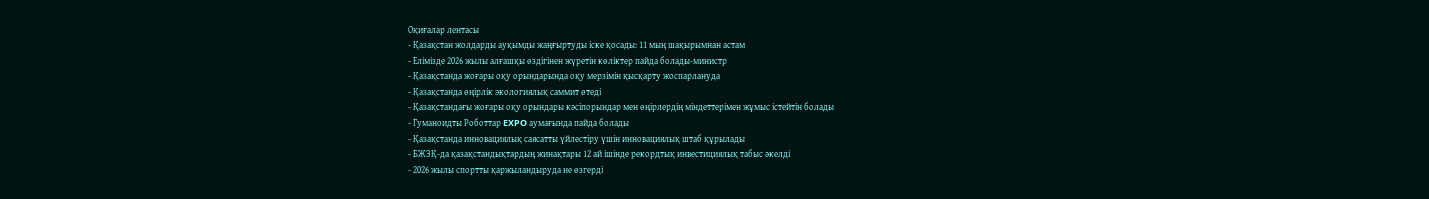Оқиғалар лентасы
- Қазақстан жолдарды ауқымды жаңғыртуды іске қосады: 11 мың шақырымнан астам
- Елімізде 2026 жылы алғашқы өздігінен жүретін көліктер пайда болады-министр
- Қазақстанда жоғары оқу орындарында оқу мерзімін қысқарту жоспарлануда
- Қазақстанда өңірлік экологиялық саммит өтеді
- Қазақстандағы жоғары оқу орындары кәсіпорындар мен өңірлердің міндеттерімен жұмыс істейтін болады
- Гуманоидты Роботтар EXPO аумағында пайда болады
- Қазақстанда инновациялық саясатты үйлестіру үшін инновациялық штаб құрылады
- БЖЗҚ-да қазақстандықтардың жинақтары 12 ай ішінде рекордтық инвестициялық табыс әкелді
- 2026 жылы спортты қаржыландыруда не өзгерді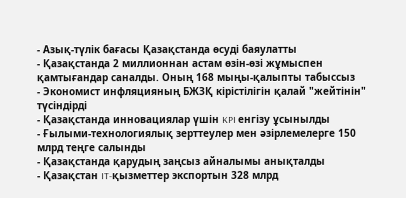- Азық-түлік бағасы Қазақстанда өсуді баяулатты
- Қазақстанда 2 миллионнан астам өзін-өзі жұмыспен қамтығандар саналды. Оның 168 мыңы-қалыпты табыссыз
- Экономист инфляцияның БЖЗҚ кірістілігін қалай "жейтінін" түсіндірді
- Қазақстанда инновациялар үшін KPI енгізу ұсынылды
- Ғылыми-технологиялық зерттеулер мен әзірлемелерге 150 млрд теңге салынды
- Қазақстанда қарудың заңсыз айналымы анықталды
- Қазақстан IT-қызметтер экспортын 328 млрд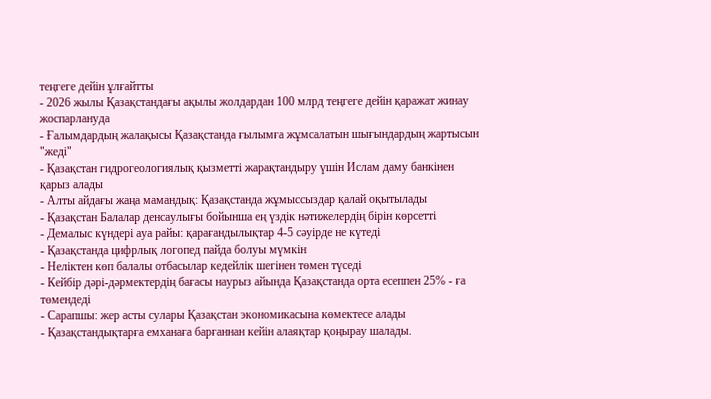теңгеге дейін ұлғайтты
- 2026 жылы Қазақстандағы ақылы жолдардан 100 млрд теңгеге дейін қаражат жинау жоспарлануда
- Ғалымдардың жалақысы Қазақстанда ғылымға жұмсалатын шығындардың жартысын "жеді"
- Қазақстан гидрогеологиялық қызметті жарақтандыру үшін Ислам даму банкінен қарыз алады
- Алты айдағы жаңа мамандық: Қазақстанда жұмыссыздар қалай оқытылады
- Қазақстан Балалар денсаулығы бойынша ең үздік нәтижелердің бірін көрсетті
- Демалыс күндері ауа райы: қарағандылықтар 4-5 сәуірде не күтеді
- Қазақстанда цифрлық логопед пайда болуы мүмкін
- Неліктен көп балалы отбасылар кедейлік шегінен төмен түседі
- Кейбір дәрі-дәрмектердің бағасы наурыз айында Қазақстанда орта есеппен 25% - ға төмендеді
- Сарапшы: жер асты сулары Қазақстан экономикасына көмектесе алады
- Қазақстандықтарға емханаға барғаннан кейін алаяқтар қоңырау шалады.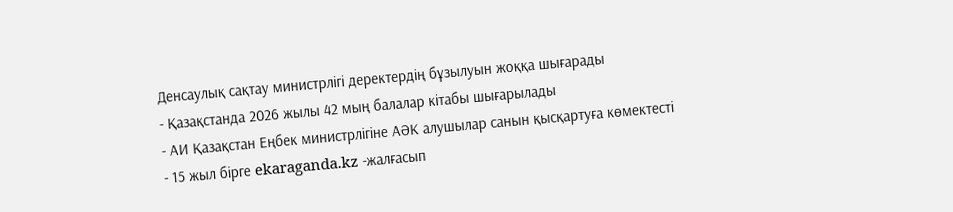Денсаулық сақтау министрлігі деректердің бұзылуын жоққа шығарады
- Қазақстанда 2026 жылы 42 мың балалар кітабы шығарылады
- АИ Қазақстан Еңбек министрлігіне АӘК алушылар санын қысқартуға көмектесті
- 15 жыл бірге ekaraganda.kz -жалғасып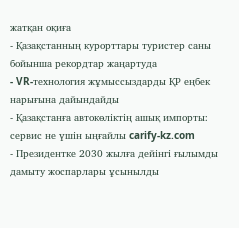жатқан оқиға
- Қазақстанның курорттары туристер саны бойынша рекордтар жаңартуда
- VR-технология жұмыссыздарды ҚР еңбек нарығына дайындайды
- Қазақстанға автокөліктің ашық импорты: сервис не үшін ыңғайлы carify-kz.com
- Президентке 2030 жылға дейінгі ғылымды дамыту жоспарлары ұсынылды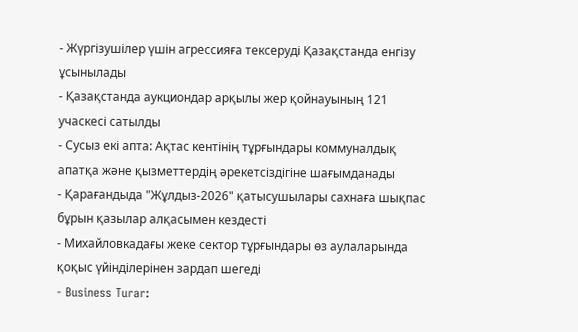- Жүргізушілер үшін агрессияға тексеруді Қазақстанда енгізу ұсынылады
- Қазақстанда аукциондар арқылы жер қойнауының 121 учаскесі сатылды
- Сусыз екі апта: Ақтас кентінің тұрғындары коммуналдық апатқа және қызметтердің әрекетсіздігіне шағымданады
- Қарағандыда "Жұлдыз-2026" қатысушылары сахнаға шықпас бұрын қазылар алқасымен кездесті
- Михайловкадағы жеке сектор тұрғындары өз аулаларында қоқыс үйінділерінен зардап шегеді
- Business Turar: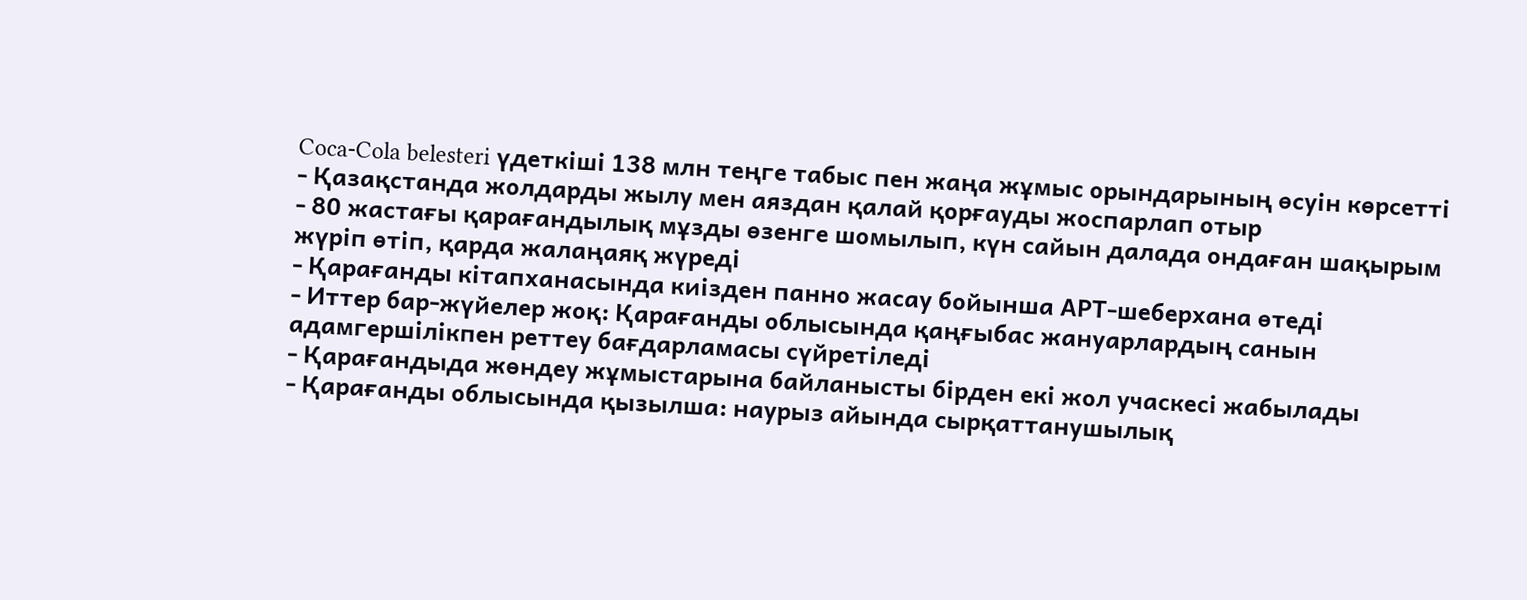Coca-Cola belesteri үдеткіші 138 млн теңге табыс пен жаңа жұмыс орындарының өсуін көрсетті
- Қазақстанда жолдарды жылу мен аяздан қалай қорғауды жоспарлап отыр
- 80 жастағы қарағандылық мұзды өзенге шомылып, күн сайын далада ондаған шақырым жүріп өтіп, қарда жалаңаяқ жүреді
- Қарағанды кітапханасында киізден панно жасау бойынша АРТ-шеберхана өтеді
- Иттер бар-жүйелер жоқ: Қарағанды облысында қаңғыбас жануарлардың санын адамгершілікпен реттеу бағдарламасы сүйретіледі
- Қарағандыда жөндеу жұмыстарына байланысты бірден екі жол учаскесі жабылады
- Қарағанды облысында қызылша: наурыз айында сырқаттанушылық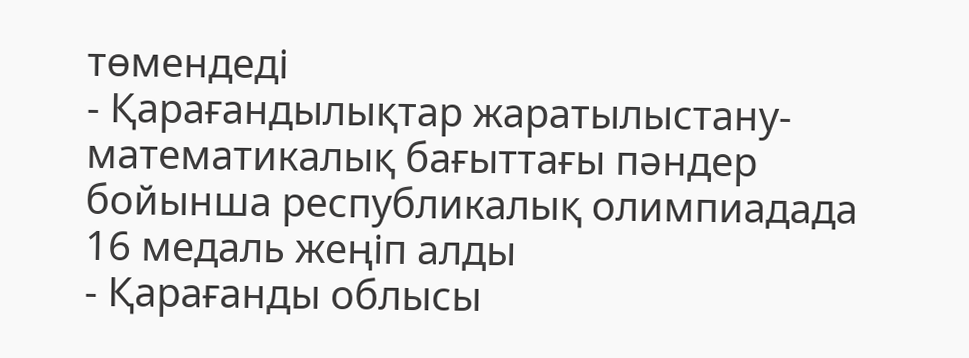төмендеді
- Қарағандылықтар жаратылыстану-математикалық бағыттағы пәндер бойынша республикалық олимпиадада 16 медаль жеңіп алды
- Қарағанды облысы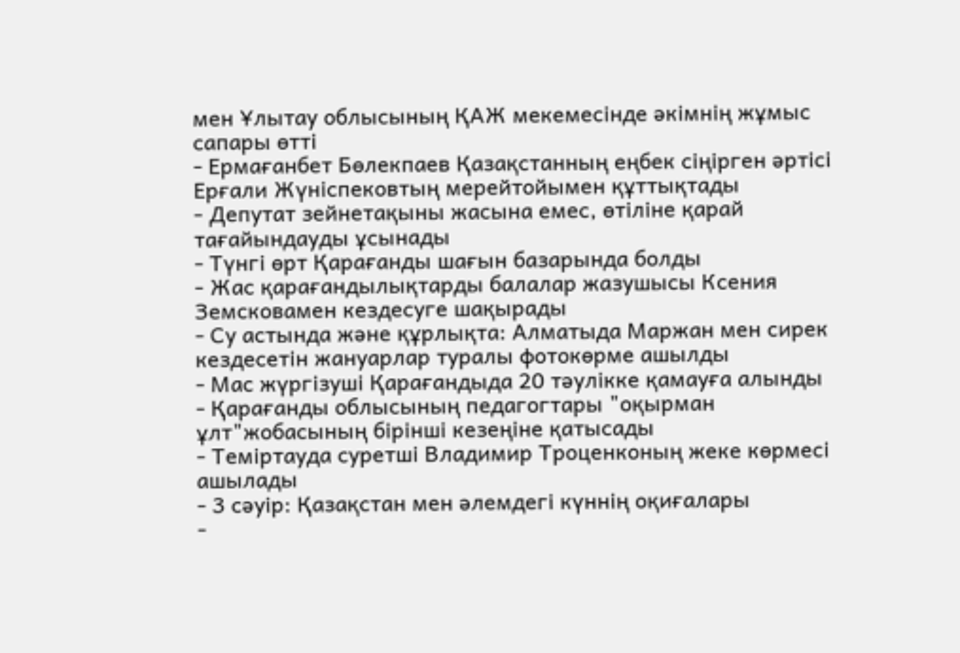мен Ұлытау облысының ҚАЖ мекемесінде әкімнің жұмыс сапары өтті
- Ермағанбет Бөлекпаев Қазақстанның еңбек сіңірген әртісі Ерғали Жүніспековтың мерейтойымен құттықтады
- Депутат зейнетақыны жасына емес, өтіліне қарай тағайындауды ұсынады
- Түнгі өрт Қарағанды шағын базарында болды
- Жас қарағандылықтарды балалар жазушысы Ксения Земсковамен кездесуге шақырады
- Су астында және құрлықта: Алматыда Маржан мен сирек кездесетін жануарлар туралы фотокөрме ашылды
- Мас жүргізуші Қарағандыда 20 тәулікке қамауға алынды
- Қарағанды облысының педагогтары "оқырман ұлт"жобасының бірінші кезеңіне қатысады
- Теміртауда суретші Владимир Троценконың жеке көрмесі ашылады
- 3 сәуір: Қазақстан мен әлемдегі күннің оқиғалары
-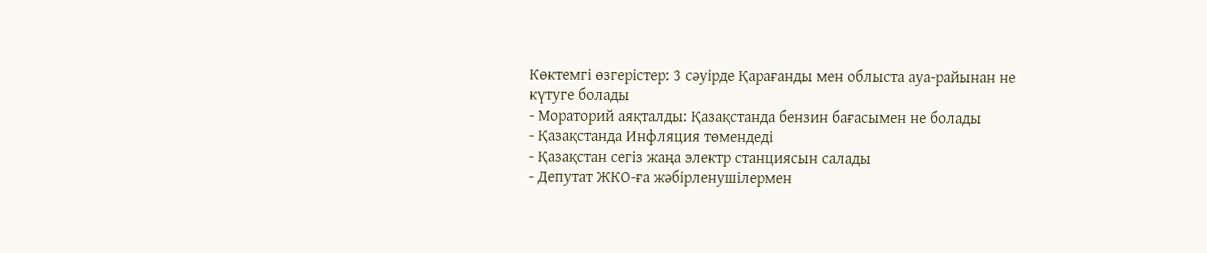Көктемгі өзгерістер: 3 сәуірде Қарағанды мен облыста ауа-райынан не күтуге болады
- Мораторий аяқталды: Қазақстанда бензин бағасымен не болады
- Қазақстанда Инфляция төмендеді
- Қазақстан сегіз жаңа электр станциясын салады
- Депутат ЖКО-ға жәбірленушілермен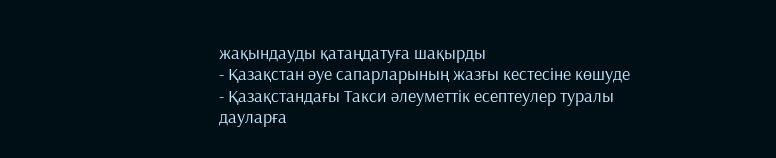жақындауды қатаңдатуға шақырды
- Қазақстан әуе сапарларының жазғы кестесіне көшуде
- Қазақстандағы Такси әлеуметтік есептеулер туралы дауларға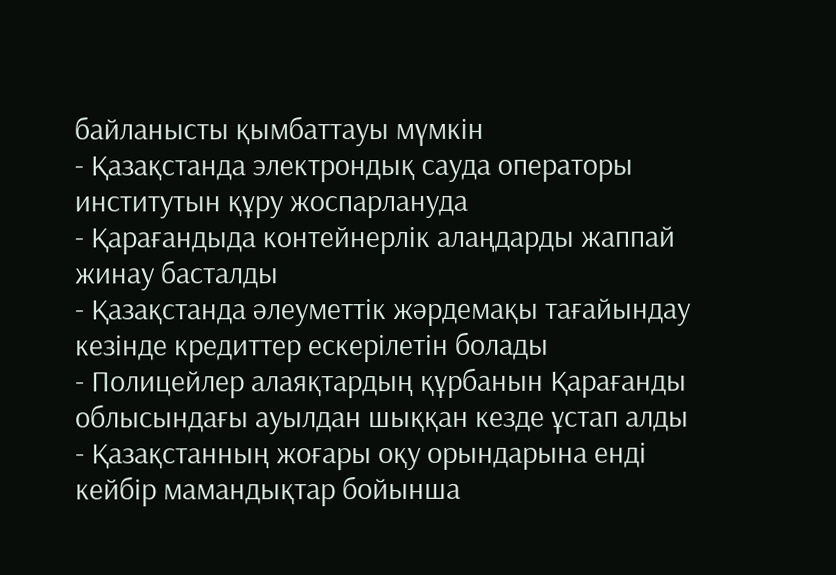байланысты қымбаттауы мүмкін
- Қазақстанда электрондық сауда операторы институтын құру жоспарлануда
- Қарағандыда контейнерлік алаңдарды жаппай жинау басталды
- Қазақстанда әлеуметтік жәрдемақы тағайындау кезінде кредиттер ескерілетін болады
- Полицейлер алаяқтардың құрбанын Қарағанды облысындағы ауылдан шыққан кезде ұстап алды
- Қазақстанның жоғары оқу орындарына енді кейбір мамандықтар бойынша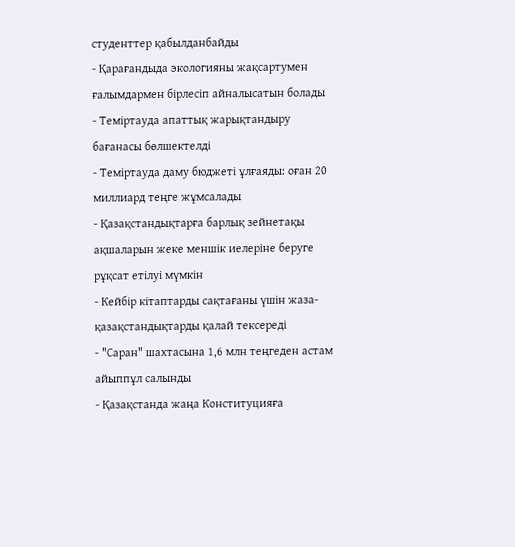студенттер қабылданбайды
- Қарағандыда экологияны жақсартумен ғалымдармен бірлесіп айналысатын болады
- Теміртауда апаттық жарықтандыру бағанасы бөлшектелді
- Теміртауда даму бюджеті ұлғаяды: оған 20 миллиард теңге жұмсалады
- Қазақстандықтарға барлық зейнетақы ақшаларын жеке меншік иелеріне беруге рұқсат етілуі мүмкін
- Кейбір кітаптарды сақтағаны үшін жаза-қазақстандықтарды қалай тексереді
- "Саран" шахтасына 1,6 млн теңгеден астам айыппұл салынды
- Қазақстанда жаңа Конституцияға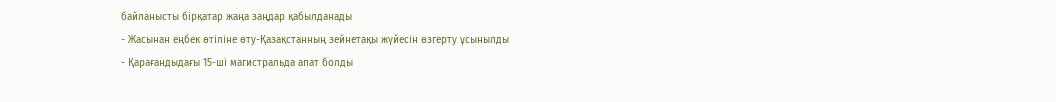байланысты бірқатар жаңа заңдар қабылданады
- Жасынан еңбек өтіліне өту-Қазақстанның зейнетақы жүйесін өзгерту ұсынылды
- Қарағандыдағы 15-ші магистральда апат болды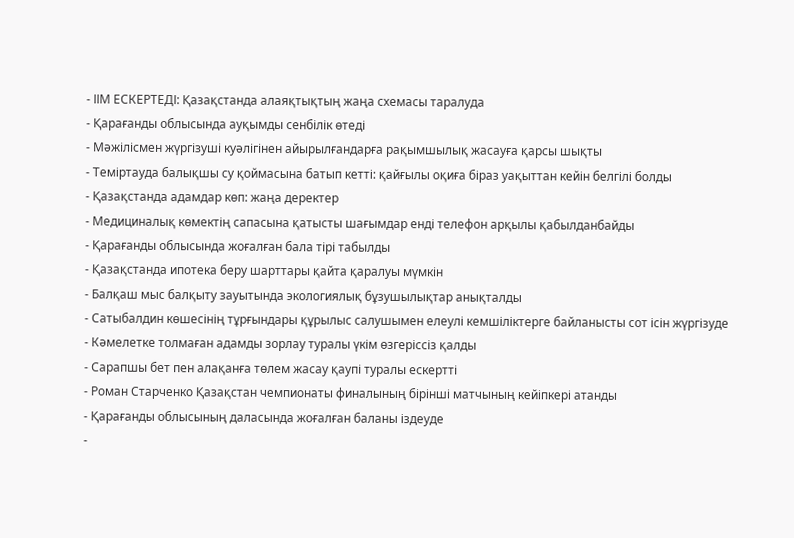- ІІМ ЕСКЕРТЕДІ: Қазақстанда алаяқтықтың жаңа схемасы таралуда
- Қарағанды облысында ауқымды сенбілік өтеді
- Мәжілісмен жүргізуші куәлігінен айырылғандарға рақымшылық жасауға қарсы шықты
- Теміртауда балықшы су қоймасына батып кетті: қайғылы оқиға біраз уақыттан кейін белгілі болды
- Қазақстанда адамдар көп: жаңа деректер
- Медициналық көмектің сапасына қатысты шағымдар енді телефон арқылы қабылданбайды
- Қарағанды облысында жоғалған бала тірі табылды
- Қазақстанда ипотека беру шарттары қайта қаралуы мүмкін
- Балқаш мыс балқыту зауытында экологиялық бұзушылықтар анықталды
- Сатыбалдин көшесінің тұрғындары құрылыс салушымен елеулі кемшіліктерге байланысты сот ісін жүргізуде
- Кәмелетке толмаған адамды зорлау туралы үкім өзгеріссіз қалды
- Сарапшы бет пен алақанға төлем жасау қаупі туралы ескертті
- Роман Старченко Қазақстан чемпионаты финалының бірінші матчының кейіпкері атанды
- Қарағанды облысының даласында жоғалған баланы іздеуде
-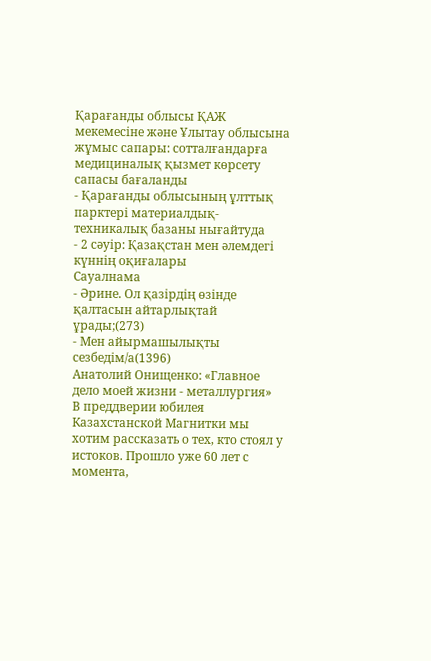Қарағанды облысы ҚАЖ мекемесіне және Ұлытау облысына жұмыс сапары: сотталғандарға медициналық қызмет көрсету сапасы бағаланды
- Қарағанды облысының ұлттық парктері материалдық-техникалық базаны нығайтуда
- 2 сәуір: Қазақстан мен әлемдегі күннің оқиғалары
Сауалнама
- Әрине. Ол қазірдің өзінде қалтасын айтарлықтай ұрады;(273)
- Мен айырмашылықты сезбедім/а(1396)
Анатолий Онищенко: «Главное дело моей жизни - металлургия»
В преддверии юбилея Казахстанской Магнитки мы хотим рассказать о тех, кто стоял у истоков. Прошло уже 60 лет с момента,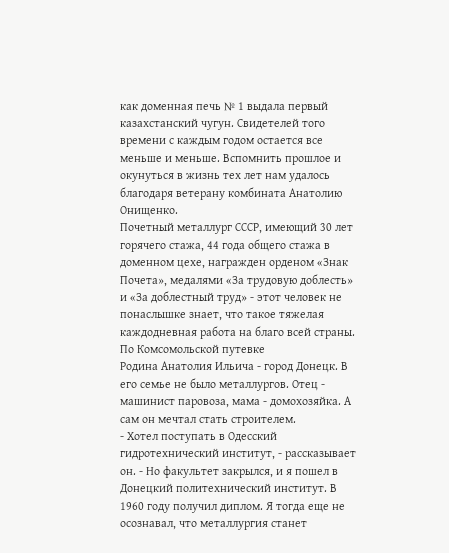как доменная печь № 1 выдала первый казахстанский чугун. Свидетелей того времени с каждым годом остается все меньше и меньше. Вспомнить прошлое и окунуться в жизнь тех лет нам удалось благодаря ветерану комбината Анатолию Онищенко.
Почетный металлург СССР, имеющий 30 лет горячего стажа, 44 года общего стажа в доменном цехе, награжден орденом «Знак Почета», медалями «За трудовую доблесть» и «За доблестный труд» - этот человек не понаслышке знает, что такое тяжелая каждодневная работа на благо всей страны.
По Комсомольской путевке
Родина Анатолия Ильича - город Донецк. В его семье не было металлургов. Отец - машинист паровоза, мама - домохозяйка. А сам он мечтал стать строителем.
- Хотел поступать в Одесский гидротехнический институт, - рассказывает он. - Но факультет закрылся, и я пошел в Донецкий политехнический институт. В 1960 году получил диплом. Я тогда еще не осознавал, что металлургия станет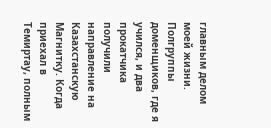главным делом моей жизни. Полгруппы доменщиков, где я учился, и два прокатчика получили направление на Казахстанскую Магнитку. Когда приехал в Темиртау, полным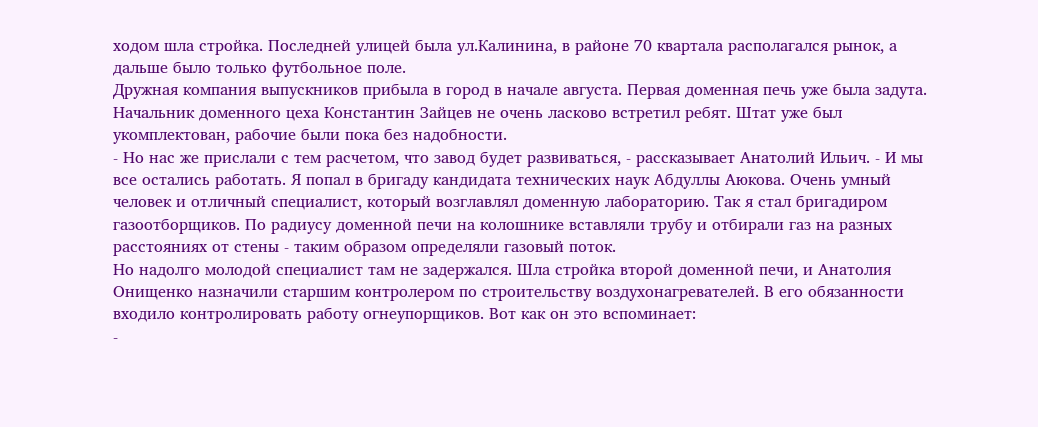ходом шла стройка. Последней улицей была ул.Калинина, в районе 70 квартала располагался рынок, а дальше было только футбольное поле.
Дружная компания выпускников прибыла в город в начале августа. Первая доменная печь уже была задута. Начальник доменного цеха Константин Зайцев не очень ласково встретил ребят. Штат уже был укомплектован, рабочие были пока без надобности.
- Но нас же прислали с тем расчетом, что завод будет развиваться, - рассказывает Анатолий Ильич. - И мы все остались работать. Я попал в бригаду кандидата технических наук Абдуллы Аюкова. Очень умный человек и отличный специалист, который возглавлял доменную лабораторию. Так я стал бригадиром газоотборщиков. По радиусу доменной печи на колошнике вставляли трубу и отбирали газ на разных расстояниях от стены - таким образом определяли газовый поток.
Но надолго молодой специалист там не задержался. Шла стройка второй доменной печи, и Анатолия Онищенко назначили старшим контролером по строительству воздухонагревателей. В его обязанности входило контролировать работу огнеупорщиков. Вот как он это вспоминает:
-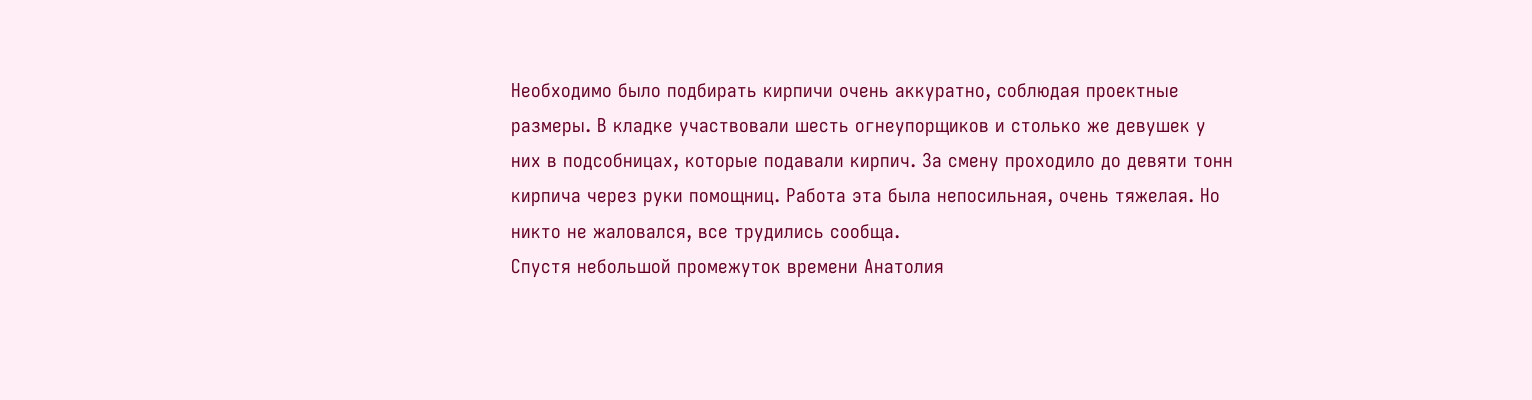Необходимо было подбирать кирпичи очень аккуратно, соблюдая проектные размеры. В кладке участвовали шесть огнеупорщиков и столько же девушек у них в подсобницах, которые подавали кирпич. За смену проходило до девяти тонн кирпича через руки помощниц. Работа эта была непосильная, очень тяжелая. Но никто не жаловался, все трудились сообща.
Спустя небольшой промежуток времени Анатолия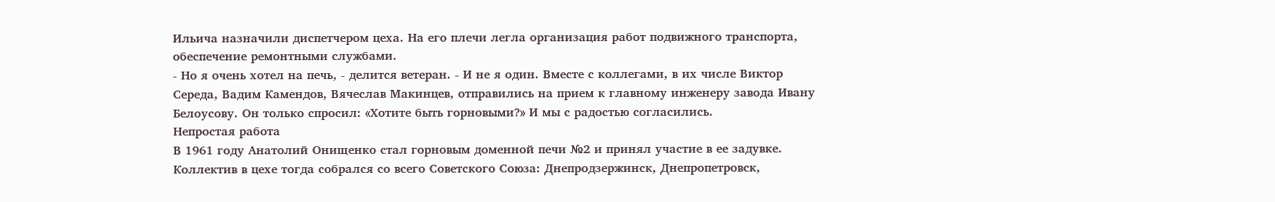Ильича назначили диспетчером цеха. На его плечи легла организация работ подвижного транспорта, обеспечение ремонтными службами.
- Но я очень хотел на печь, - делится ветеран. - И не я один. Вместе с коллегами, в их числе Виктор Середа, Вадим Камендов, Вячеслав Макинцев, отправились на прием к главному инженеру завода Ивану Белоусову. Он только спросил: «Хотите быть горновыми?» И мы с радостью согласились.
Непростая работа
В 1961 году Анатолий Онищенко стал горновым доменной печи №2 и принял участие в ее задувке. Коллектив в цехе тогда собрался со всего Советского Союза: Днепродзержинск, Днепропетровск,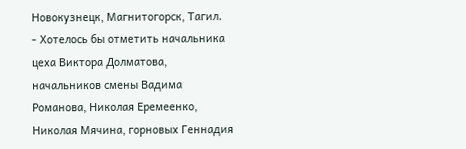Новокузнецк, Магнитогорск, Тагил.
- Хотелось бы отметить начальника цеха Виктора Долматова, начальников смены Вадима Романова, Николая Еремеенко, Николая Мячина, горновых Геннадия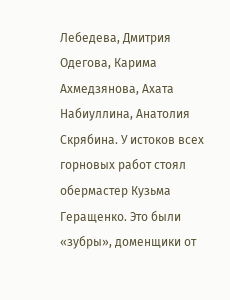Лебедева, Дмитрия Одегова, Карима Ахмедзянова, Ахата Набиуллина, Анатолия Скрябина. У истоков всех горновых работ стоял обермастер Кузьма Геращенко. Это были «зубры», доменщики от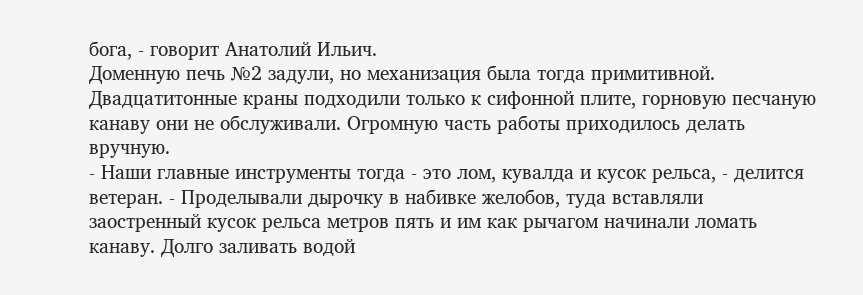бога, - говорит Анатолий Ильич.
Доменную печь №2 задули, но механизация была тогда примитивной. Двадцатитонные краны подходили только к сифонной плите, горновую песчаную канаву они не обслуживали. Огромную часть работы приходилось делать вручную.
- Наши главные инструменты тогда - это лом, кувалда и кусок рельса, - делится ветеран. - Проделывали дырочку в набивке желобов, туда вставляли заостренный кусок рельса метров пять и им как рычагом начинали ломать канаву. Долго заливать водой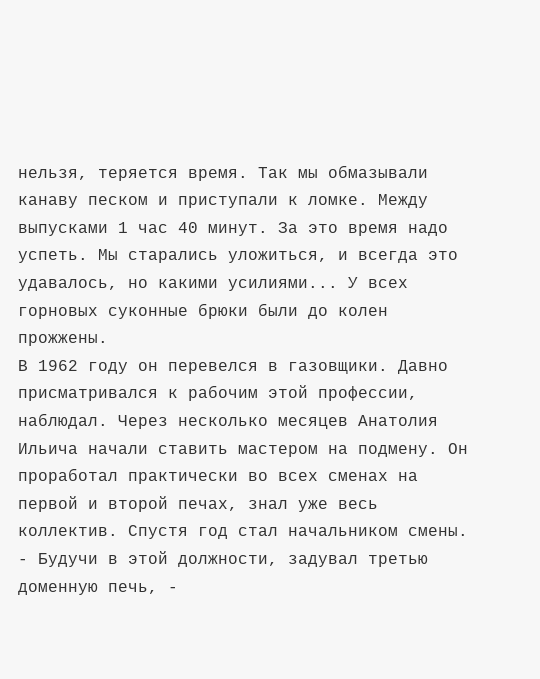нельзя, теряется время. Так мы обмазывали канаву песком и приступали к ломке. Между выпусками 1 час 40 минут. За это время надо успеть. Мы старались уложиться, и всегда это удавалось, но какими усилиями... У всех горновых суконные брюки были до колен прожжены.
В 1962 году он перевелся в газовщики. Давно присматривался к рабочим этой профессии, наблюдал. Через несколько месяцев Анатолия Ильича начали ставить мастером на подмену. Он проработал практически во всех сменах на первой и второй печах, знал уже весь коллектив. Спустя год стал начальником смены.
- Будучи в этой должности, задувал третью доменную печь, -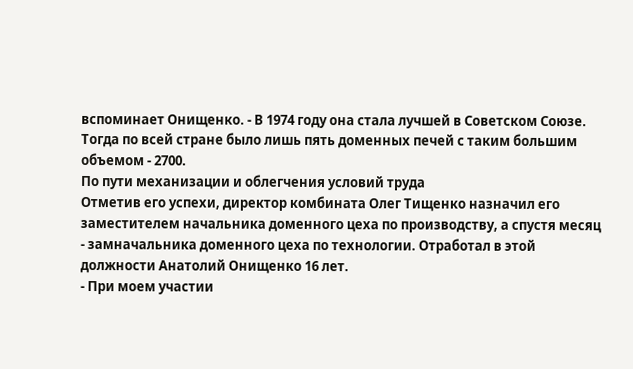вспоминает Онищенко. - В 1974 году она стала лучшей в Советском Союзе. Тогда по всей стране было лишь пять доменных печей с таким большим объемом - 2700.
По пути механизации и облегчения условий труда
Отметив его успехи, директор комбината Олег Тищенко назначил его заместителем начальника доменного цеха по производству, а спустя месяц - замначальника доменного цеха по технологии. Отработал в этой должности Анатолий Онищенко 16 лет.
- При моем участии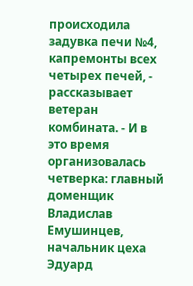происходила задувка печи №4, капремонты всех четырех печей, - рассказывает ветеран комбината. - И в это время организовалась четверка: главный доменщик Владислав Емушинцев, начальник цеха Эдуард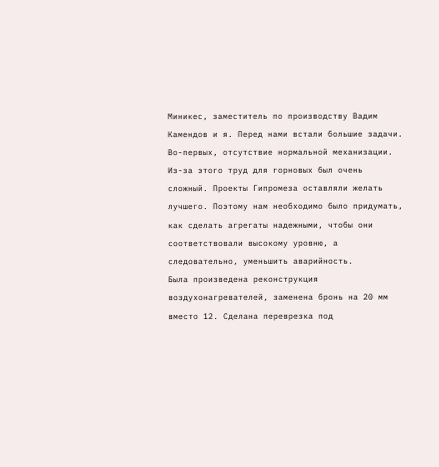Миникес, заместитель по производству Вадим Камендов и я. Перед нами встали большие задачи. Во-первых, отсутствие нормальной механизации. Из-за этого труд для горновых был очень сложный. Проекты Гипромеза оставляли желать лучшего. Поэтому нам необходимо было придумать, как сделать агрегаты надежными, чтобы они соответствовали высокому уровню, а следовательно, уменьшить аварийность.
Была произведена реконструкция воздухонагревателей, заменена бронь на 20 мм вместо 12. Сделана переврезка под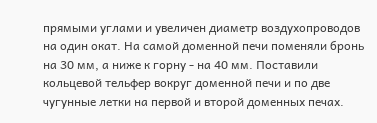прямыми углами и увеличен диаметр воздухопроводов на один окат. На самой доменной печи поменяли бронь на 30 мм, а ниже к горну - на 40 мм. Поставили кольцевой тельфер вокруг доменной печи и по две чугунные летки на первой и второй доменных печах.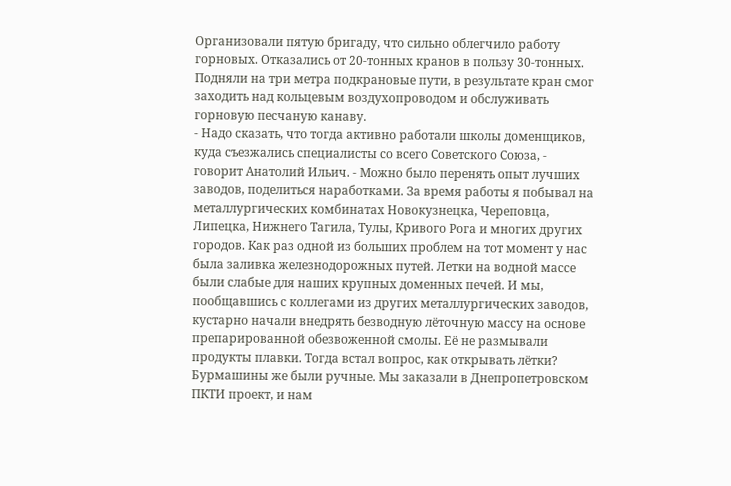Организовали пятую бригаду, что сильно облегчило работу горновых. Отказались от 20-тонных кранов в пользу 30-тонных. Подняли на три метра подкрановые пути, в результате кран смог заходить над кольцевым воздухопроводом и обслуживать горновую песчаную канаву.
- Надо сказать, что тогда активно работали школы доменщиков, куда съезжались специалисты со всего Советского Союза, - говорит Анатолий Ильич. - Можно было перенять опыт лучших заводов, поделиться наработками. За время работы я побывал на металлургических комбинатах Новокузнецка, Череповца, Липецка, Нижнего Тагила, Тулы, Кривого Рога и многих других городов. Как раз одной из больших проблем на тот момент у нас была заливка железнодорожных путей. Летки на водной массе были слабые для наших крупных доменных печей. И мы, пообщавшись с коллегами из других металлургических заводов, кустарно начали внедрять безводную лёточную массу на основе препарированной обезвоженной смолы. Её не размывали продукты плавки. Тогда встал вопрос, как открывать лётки? Бурмашины же были ручные. Мы заказали в Днепропетровском ПКТИ проект, и нам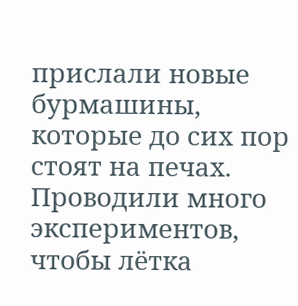прислали новые бурмашины, которые до сих пор стоят на печах. Проводили много экспериментов, чтобы лётка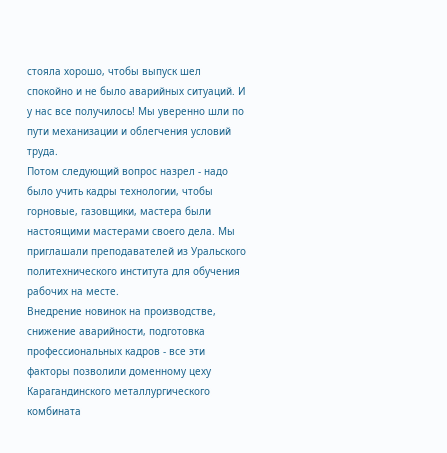стояла хорошо, чтобы выпуск шел спокойно и не было аварийных ситуаций. И у нас все получилось! Мы уверенно шли по пути механизации и облегчения условий труда.
Потом следующий вопрос назрел - надо было учить кадры технологии, чтобы горновые, газовщики, мастера были настоящими мастерами своего дела. Мы приглашали преподавателей из Уральского политехнического института для обучения рабочих на месте.
Внедрение новинок на производстве, снижение аварийности, подготовка профессиональных кадров - все эти факторы позволили доменному цеху Карагандинского металлургического комбината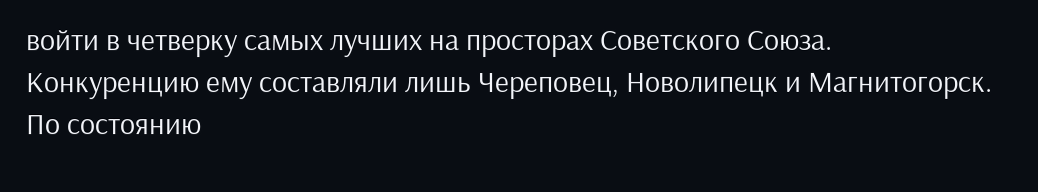войти в четверку самых лучших на просторах Советского Союза. Конкуренцию ему составляли лишь Череповец, Новолипецк и Магнитогорск.
По состоянию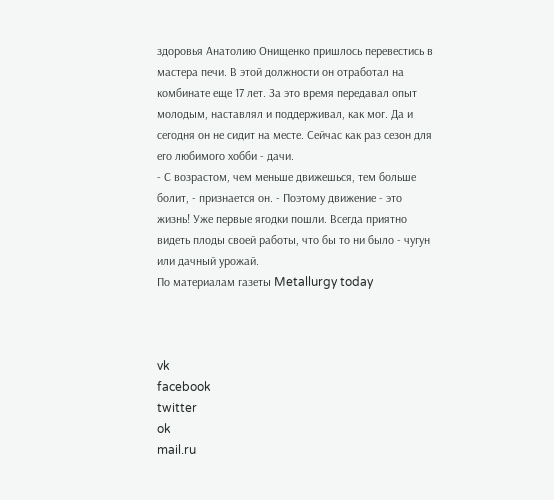здоровья Анатолию Онищенко пришлось перевестись в мастера печи. В этой должности он отработал на комбинате еще 17 лет. За это время передавал опыт молодым, наставлял и поддерживал, как мог. Да и сегодня он не сидит на месте. Сейчас как раз сезон для его любимого хобби - дачи.
- С возрастом, чем меньше движешься, тем больше болит, - признается он. - Поэтому движение - это жизнь! Уже первые ягодки пошли. Всегда приятно видеть плоды своей работы, что бы то ни было - чугун или дачный урожай.
По материалам газеты Metallurgy today



vk
facebook
twitter
ok
mail.ru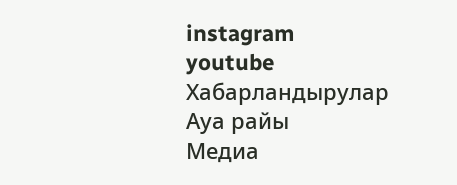instagram
youtube
Хабарландырулар
Ауа райы
Медиа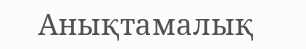Анықтамалық